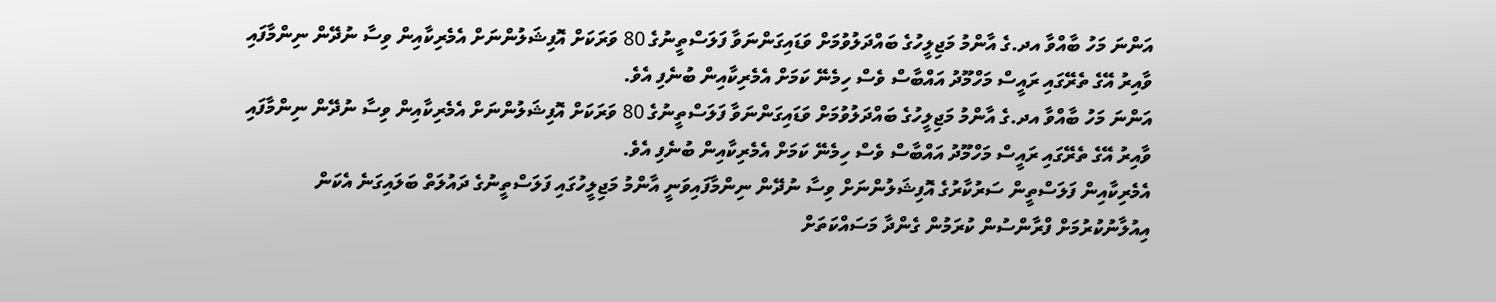އަންނަ މަހު ބާއްވާ އދ.ގެ އާންމު މަޖިލީހުގެ ބައްދަލުވުމަށް ވަޑައިގަންނަވާ ފަލަސްތީނުގެ 80 ވަރަކަށް އޮފިޝަލުންނަށް އެމެރިކާއިން ވިސާ ނުދޭން ނިންމާފައި ވާއިރު އޭގެ ތެރޭގައި ރައީސް މަހްމޫދު އައްބާސް ވެސް ހިމެނޭ ކަމަށް އެމެރިކާއިން ބުނެފި އެވެ.
އަންނަ މަހު ބާއްވާ އދ.ގެ އާންމު މަޖިލީހުގެ ބައްދަލުވުމަށް ވަޑައިގަންނަވާ ފަލަސްތީނުގެ 80 ވަރަކަށް އޮފިޝަލުންނަށް އެމެރިކާއިން ވިސާ ނުދޭން ނިންމާފައި ވާއިރު އޭގެ ތެރޭގައި ރައީސް މަހްމޫދު އައްބާސް ވެސް ހިމެނޭ ކަމަށް އެމެރިކާއިން ބުނެފި އެވެ.
އެމެރިކާއިން ފަލަސްތީން ސަރުކާރުގެ އޮފިޝަލުންނަށް ވިސާ ނުދޭން ނިންމާފައިވަނީ އާންމު މަޖިލީހުގައި ފަލަސްތީނުގެ ދައުލަތް ބަލައިގަނެ އެކަން އިއުލާނުކުރުމަށް ފްރާންސުން ކުރަމުން ގެންދާ މަސައްކަތަށް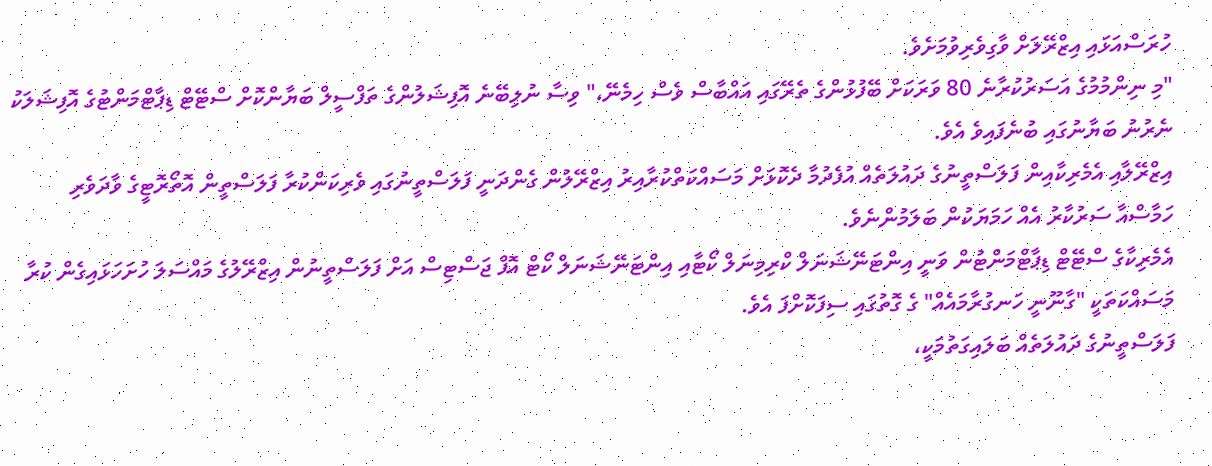ހުރަސްއަޅައި އިޒްރޭލަށް ވާގިވެރިވުމަށެވެ.
"މި ނިންމުމުގެ އަސަރުކުރާނެ 80 ވަރަކަށް ބޭފުޅުންގެ ތެރޭގައި އައްބާސް ވެސް ހިމެނޭ،" ވިސާ ނުލިބޭނެ އޮފިޝަލުންގެ ތަފްސީލް ބަޔާންކޮށް ސްޓޭޓް ޑިޕާޓްމަންޓުގެ އޮފިޝަލަކު ނެރުނު ބަޔާނުގައި ބުނެފައިވެ އެވެ.
އިޒްރޭލާއި އެމެރިކާއިން ފަލަސްތީނުގެ ދައުލަތެއް އުފެދުމާ ދެކޮޅަށް މަސައްކަތްކުރާއިރު އިޒްރޭލުން ގެންދަނީ ފަލަސްތީނުގައި ވެރިކަންކުރާ ފަލަސްތީން އޮތޯރޮޓީގެ ވާދަވެރި ހަމާސްއާ ސަރުކާރު އެއް ހަމަޔަކުން ބަލަމުންނެވެ.
އެމެރިކާގެ ސްޓޭޓް ޑިޕާޓްމަންޓުން ވަނީ އިންޓަނޭޝަނަލް ކްރިމިނަލް ކޯޓާއި އިންޓަނޭޝަނަލް ކޯޓް އޮފް ޖަސްޓިސް އަށް ފަލަސްތީނުން އިޒްރޭލުގެ މައްސަލަ ހުށަހަޅައިގެން ކުރާ މަސައްކަތަކީ "ގާނޫނީ ހަނގުރާމައެއް" ގެ ގޮތުގައި ސިފަކޮށްފަ އެވެ.
ފަލަސްތީނުގެ ދައުލަތެއް ބަލައިގަތުމަކީ،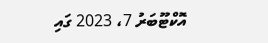އޮކްޓޫބަރު 7، 2023 ގައި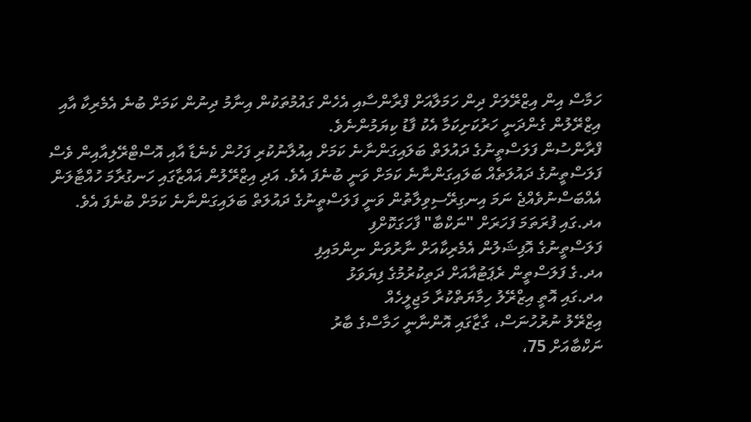ހަމާސް އިން އިޒްރޭލަށް ދިން ހަމަލާއަށް ފްރާންސާއި އެހެން ގައުމުތަކުން އިނާމު ދިނުން ކަމަށް ބުނެ އެމެރިކާ އާއި އިޒްރޭލުން ގެންދަނީ ހަރުކަށިކަމާ އެކު ފާޑު ކިޔަމުންނެވެ.
ފްރާންސުން ފަލަސްތީނުގެ ދައުލަތް ބަލައިގަންނާނެ ކަމަށް އިއުލާނުކުރި ފަހުން ކެނެޑާ އާއި އޮސްޓްރޭލިއާއިން ވެސް ފަލަސްތީނުގެ ދައުލަތެއް ބަލައިގަންނާނެ ކަމަށް ވަނީ ބުނެފަ އެވެ. އަދި އިޒްރޭލުން ޣައްޒާގައި ހަނގުރާމަ ހުއްޓާލަން އެއްބަސްނުވެއްޖެ ނަމަ އިނގިރޭސިވިލާތުން ވަނީ ފަލަސްތީނުގެ ދައުލަތް ބަލައިގަންނާނެ ކަމަށް ބުނެފަ އެވެ.
އދ.ގައި ފުރަތަމަ ފަހަރަށް "ނަކްބާ" ފާހަގަކޮށްފި
ފަލަސްތީނުގެ އޮފިޝަލުން އެމެރިކާއަށް ނާރުވަން ނިންމައިފި
އދ.ގެ ފަލަސްތީން ރެޕަޓުއާއަށް ދަތިކުރުމުގެ ފިޔަވަޅު
އދ.ގައި އޮތީ އިޒްރޭލު ހިމާޔަތްކުރާ މަޖިލީހެއް
އިޒްރޭލު ނުރުހުނަސް، ގާޒާގައި އޮންނާނީ ހަމާސްގެ ބާރު
ނަކްބާއަށް 75،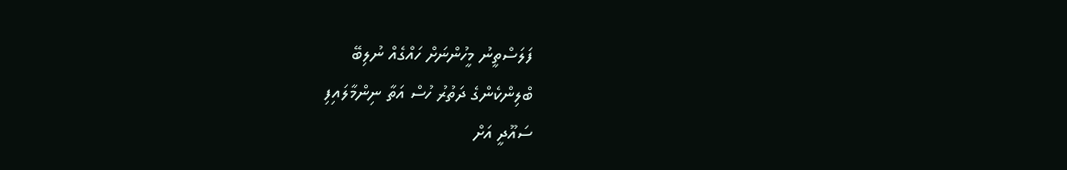ފަލަސްތީނު މީހުންނަށް ހައްގެއް ނުލިބޭ
ބްލިންކެންގެ ދަތުރު ހުސް އަތާ ނިންމާލައިފި
ސައޫދީ އަށް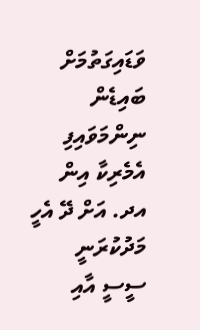ވަޑައިގަތުމަށް ބައިޑެން ނިންމަވައިފި
އެމެރިކާ އިން އދ. އަށް ދޭ އެހީ މަދުކުރަނީ
ސީސީ އާއި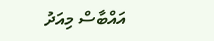އައްބާސް މިއަދު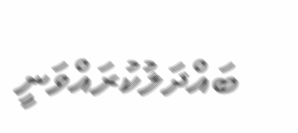ބައްދަލުކުރައްވަނީ